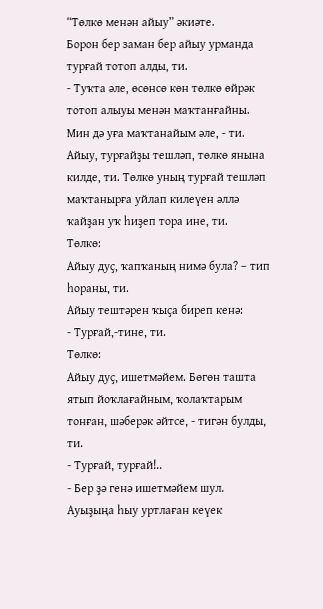“Төлкө менән айыу” әкиәте.
Борон бер заман бер айыу урманда турғай тотоп алды, ти.
- Туҡта әле, өсөнсө көн төлкө өйрәк тотоп алыуы менән маҡтанғайны. Мин дә уға маҡтанайым әле, - ти.
Айыу, турғайҙы тешләп, төлкө янына килде, ти. Төлкө уның турғай тешләп маҡтанырға уйлап килеүен әллә ҡайҙан уҡ һиҙеп тора ине, ти.
Төлкө:
Айыу дуҫ, ҡапҡаның нимә була? – тип һораны, ти.
Айыу тештәрен ҡыҫа биреп кенә:
- Турғай,-тине, ти.
Төлкө:
Айыу дуҫ, ишетмәйем. Бөгөн ташта ятып йоҡлағайным, ҡолаҡтарым тонған, шәберәк әйтсе, - тигән булды, ти.
- Турғай, турғай!..
- Бер ҙә генә ишетмәйем шул. Ауыҙыңа һыу уртлаған кеүек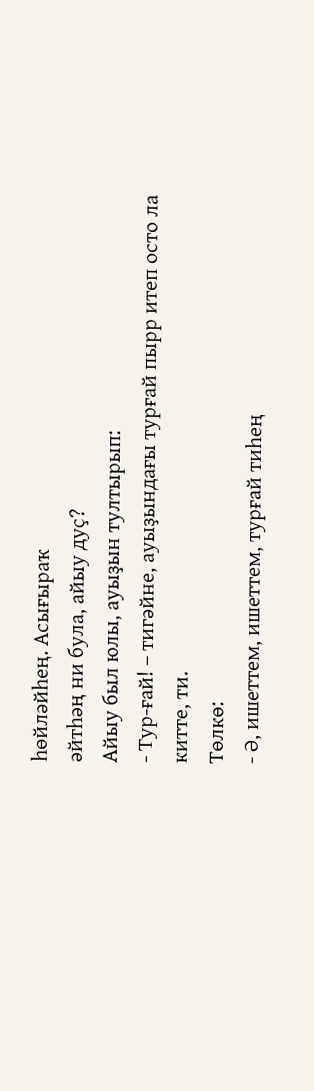һөйләйһең. Асығыраҡ
әйтһәң ни була, айыу дуҫ?
Айыу был юлы, ауыҙын тултырып:
- Тур-ғай! – тигәйне, ауыҙындағы турғай пырр итеп осто ла китте, ти.
Төлкө:
- Ә, ишеттем, ишеттем, турғай тиһең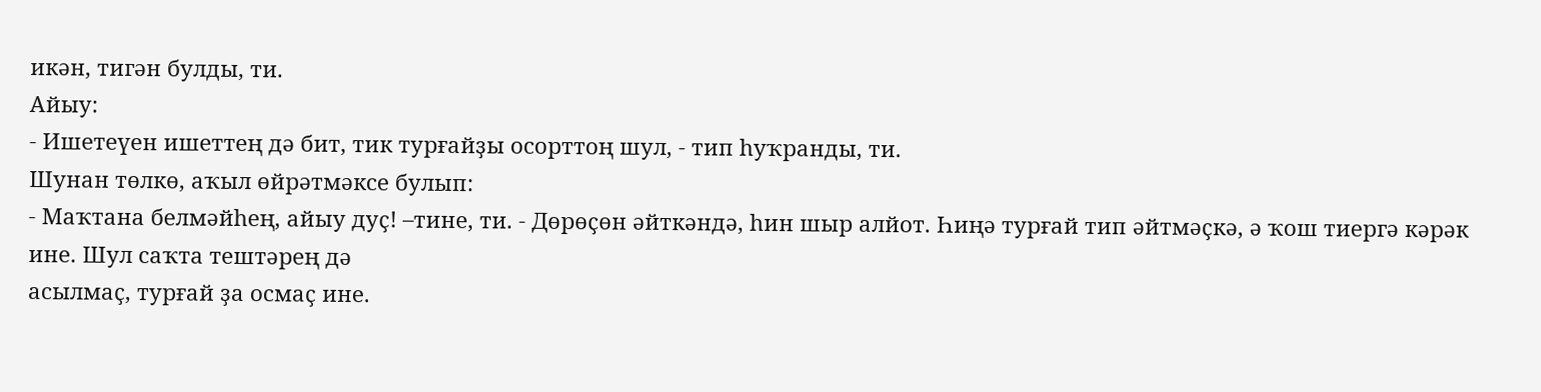икән, тигән булды, ти.
Айыу:
- Ишетеүен ишеттең дә бит, тик турғайҙы осорттоң шул, - тип һуҡранды, ти.
Шунан төлкө, аҡыл өйрәтмәксе булып:
- Маҡтана белмәйһең, айыу дуҫ! –тине, ти. - Дөрөҫөн әйткәндә, һин шыр алйот. Һиңә турғай тип әйтмәҫкә, ә ҡош тиергә кәрәк ине. Шул саҡта тештәрең дә
асылмаҫ, турғай ҙа осмаҫ ине.